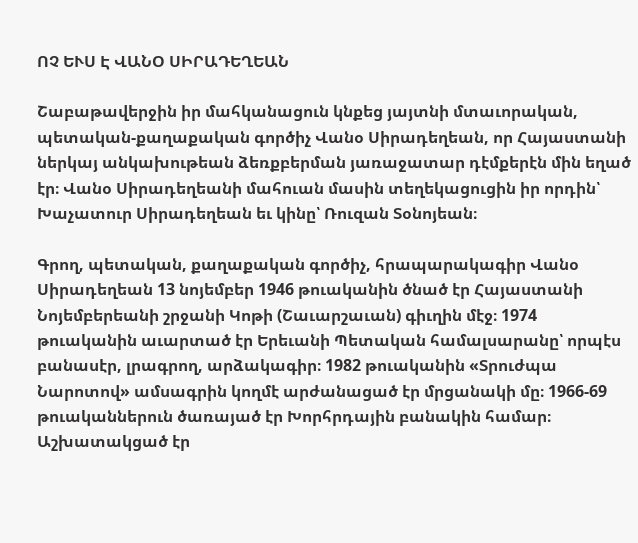ՈՉ ԵՒՍ Է ՎԱՆՕ ՍԻՐԱԴԵՂԵԱՆ

Շաբաթավերջին իր մահկանացուն կնքեց յայտնի մտաւորական, պետական-քաղաքական գործիչ Վանօ Սիրադեղեան, որ Հայաստանի ներկայ անկախութեան ձեռքբերման յառաջատար դէմքերէն մին եղած էր։ Վանօ Սիրադեղեանի մահուան մասին տեղեկացուցին իր որդին՝ Խաչատուր Սիրադեղեան եւ կինը՝ Ռուզան Տօնոյեան։

Գրող, պետական, քաղաքական գործիչ, հրապարակագիր Վանօ Սիրադեղեան 13 նոյեմբեր 1946 թուականին ծնած էր Հայաստանի Նոյեմբերեանի շրջանի Կոթի (Շաւարշաւան) գիւղին մէջ։ 1974 թուականին աւարտած էր Երեւանի Պետական համալսարանը՝ որպէս բանասէր, լրագրող, արձակագիր։ 1982 թուականին «Տրուժպա Նարոտով» ամսագրին կողմէ արժանացած էր մրցանակի մը։ 1966-69 թուականներուն ծառայած էր Խորհրդային բանակին համար։ Աշխատակցած էր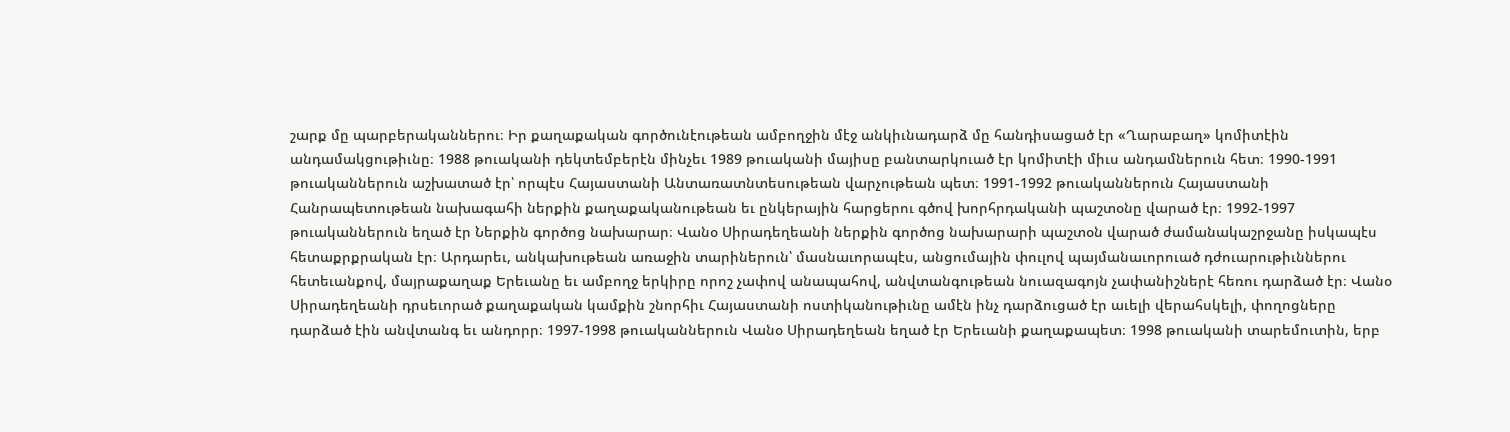շարք մը պարբերականներու։ Իր քաղաքական գործունէութեան ամբողջին մէջ անկիւնադարձ մը հանդիսացած էր «Ղարաբաղ» կոմիտէին անդամակցութիւնը։ 1988 թուականի դեկտեմբերէն մինչեւ 1989 թուականի մայիսը բանտարկուած էր կոմիտէի միւս անդամներուն հետ։ 1990-1991 թուականներուն աշխատած էր՝ որպէս Հայաստանի Անտառատնտեսութեան վարչութեան պետ։ 1991-1992 թուականներուն Հայաստանի Հանրապետութեան նախագահի ներքին քաղաքականութեան եւ ընկերային հարցերու գծով խորհրդականի պաշտօնը վարած էր։ 1992-1997 թուականներուն եղած էր Ներքին գործոց նախարար։ Վանօ Սիրադեղեանի ներքին գործոց նախարարի պաշտօն վարած ժամանակաշրջանը իսկապէս հետաքրքրական էր։ Արդարեւ, անկախութեան առաջին տարիներուն՝ մասնաւորապէս, անցումային փուլով պայմանաւորուած դժուարութիւններու հետեւանքով, մայրաքաղաք Երեւանը եւ ամբողջ երկիրը որոշ չափով անապահով, անվտանգութեան նուազագոյն չափանիշներէ հեռու դարձած էր։ Վանօ Սիրադեղեանի դրսեւորած քաղաքական կամքին շնորհիւ Հայաստանի ոստիկանութիւնը ամէն ինչ դարձուցած էր աւելի վերահսկելի, փողոցները դարձած էին անվտանգ եւ անդորր։ 1997-1998 թուականներուն Վանօ Սիրադեղեան եղած էր Երեւանի քաղաքապետ։ 1998 թուականի տարեմուտին, երբ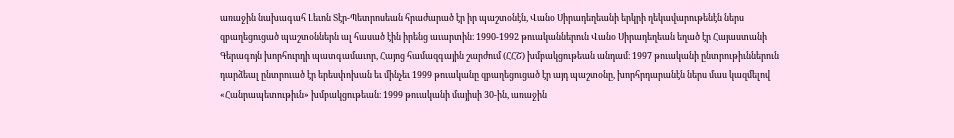առաջին նախագահ Լեւոն Տէր-Պետրոսեան հրաժարած էր իր պաշտօնէն, Վանօ Սիրադեղեանի երկրի ղեկավարութենէն ներս զբաղեցուցած պաշտօններն ալ հասած էին իրենց աւարտին։ 1990-1992 թուականներուն Վանօ Սիրադեղեան եղած էր Հայաստանի Գերագոյն խորհուրդի պատգամաւոր, Հայոց համազգային շարժում (ՀՀՇ) խմբակցութեան անդամ։ 1997 թուականի ընտրութիւններուն դարձեալ ընտրուած էր երեսփոխան եւ մինչեւ 1999 թուականը զբաղեցուցած էր այդ պաշտօնը, խորհրդարանէն ներս մաս կազմելով «Հանրապետութիւն» խմբակցութեան։ 1999 թուականի մայիսի 30-ին, առաջին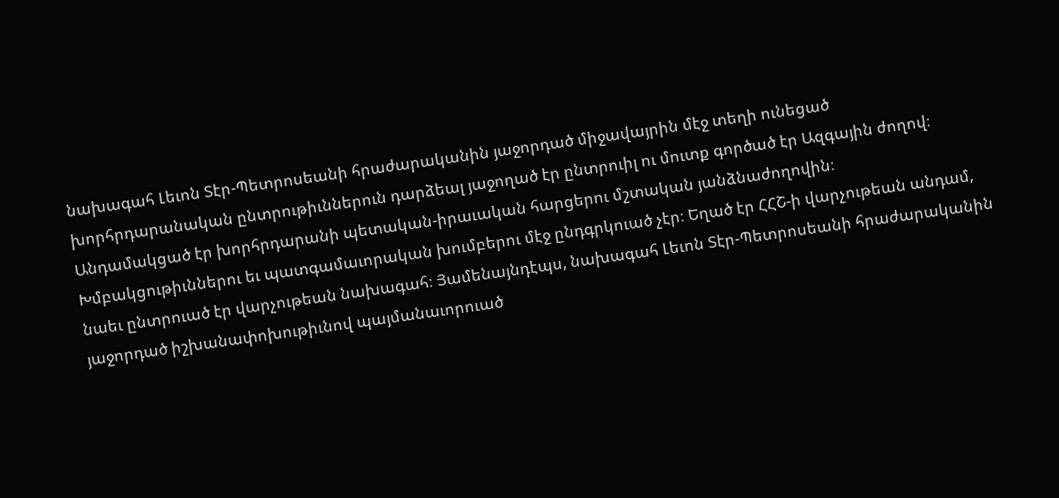նախագահ Լեւոն Տէր-Պետրոսեանի հրաժարականին յաջորդած միջավայրին մէջ տեղի ունեցած խորհրդարանական ընտրութիւններուն դարձեալ յաջողած էր ընտրուիլ ու մուտք գործած էր Ազգային ժողով։ Անդամակցած էր խորհրդարանի պետական-իրաւական հարցերու մշտական յանձնաժողովին։ Խմբակցութիւններու եւ պատգամաւորական խումբերու մէջ ընդգրկուած չէր։ Եղած էր ՀՀՇ-ի վարչութեան անդամ, նաեւ ընտրուած էր վարչութեան նախագահ։ Յամենայնդէպս, նախագահ Լեւոն Տէր-Պետրոսեանի հրաժարականին յաջորդած իշխանափոխութիւնով պայմանաւորուած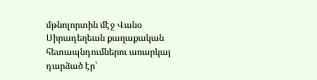մթնոլորտին մէջ Վանօ Սիրադեղեան քաղաքական հետապնդումներու առարկայ դարձած էր՝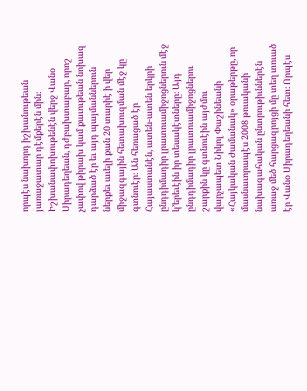որպէս նախորդ իշխանութեան յառաջատար դէմքերէն մին։ Իշխանափոխութենէն վերջ Վանօ Սիրադեղեան, դժբախտաբար, որոշ չափով թիրախ կամ քաւութեան նոխազ դարձած էր եւ այդ պայմաններուն ներքեւ աւելի քան 20 տարիէ ի վեր միջազգային հետախուզման մէջ կը գտնուէր։ Ան հեռացած էր Հայաստանէն, ատեն-ատեն երկրի ընդդիմադիր լրատուամիջոցներուն մէջ կ՚երեւէին իր տեսակէտները։ Այդ ընդդիմադիր լրատուամիջոցներու շարքին կը գտնուէին այժմու վարչապետ Նիկոլ Փաշինեանի «Հայկական Ժամանակ» օրաթերթը, որ մասնաւորապէս 2008 թուականի նախագահական ընտրութիւններէն առաջ մեծ հարցազրոյցի մը տեղ տուած էր Վանօ Սիրադեղեանի հետ։ Որպէս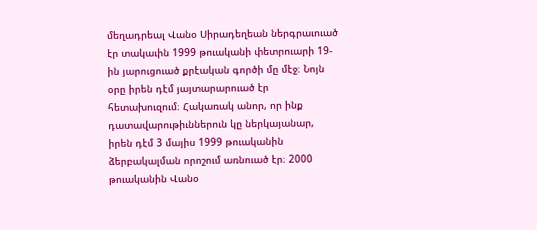մեղադրեալ Վանօ Սիրադեղեան ներգրաւուած էր տակաւին 1999 թուականի փետրուարի 19-ին յարուցուած քրէական գործի մը մէջ։ Նոյն օրը իրեն դէմ յայտարարուած էր հետախուզում։ Հակառակ անոր, որ ինք դատավարութիւններուն կը ներկայանար, իրեն դէմ 3 մայիս 1999 թուականին ձերբակալման որոշում առնուած էր։ 2000 թուականին Վանօ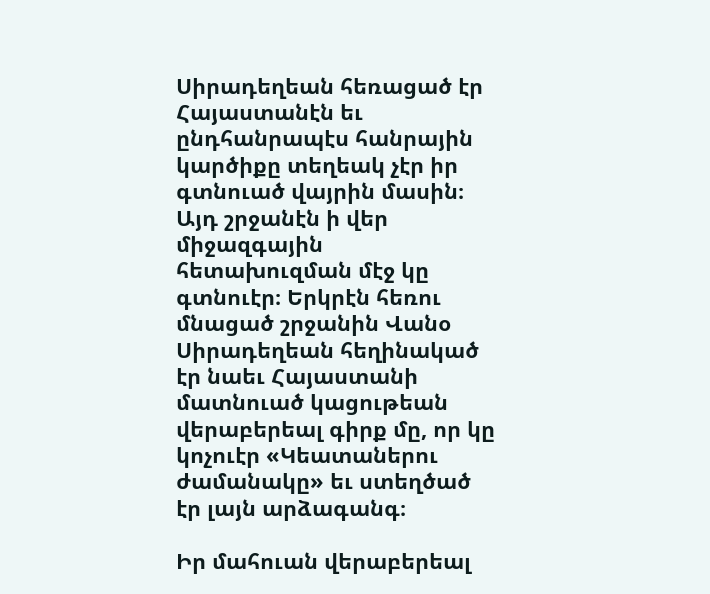Սիրադեղեան հեռացած էր Հայաստանէն եւ ընդհանրապէս հանրային կարծիքը տեղեակ չէր իր գտնուած վայրին մասին։ Այդ շրջանէն ի վեր միջազգային հետախուզման մէջ կը գտնուէր։ Երկրէն հեռու մնացած շրջանին Վանօ Սիրադեղեան հեղինակած էր նաեւ Հայաստանի մատնուած կացութեան վերաբերեալ գիրք մը, որ կը կոչուէր «Կեատաներու ժամանակը» եւ ստեղծած էր լայն արձագանգ։

Իր մահուան վերաբերեալ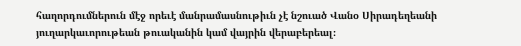հաղորդումներուն մէջ որեւէ մանրամասնութիւն չէ նշուած Վանօ Սիրադեղեանի յուղարկաւորութեան թուականին կամ վայրին վերաբերեալ։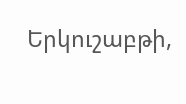Երկուշաբթի,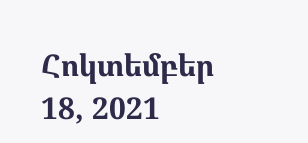Հոկտեմբեր 18, 2021